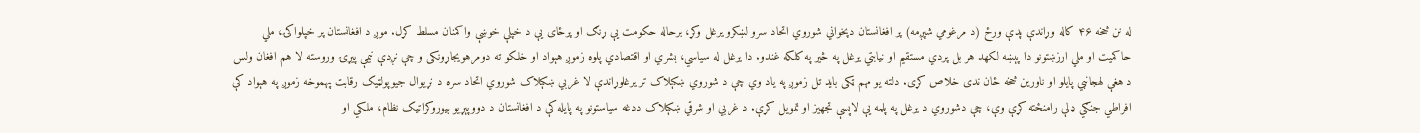له نن څخه ۴۶ کاله وړاندې پدې ورځ (د مرغومي شپږمه) پر افغانستان دپخواني شوروي اتحاد سرو لښکرو یرغل وکړ، برحاله حکومت یې ړنګ او پرځای یې د خپلې خوښې واکمنان مسلط کړل. موږ د افغانستان پر خپلواکۍ، ملي حاکمیت او ملي ارزښتونو دا پېښه لکهد هر بل پردي مستقیم او نیابتي یرغل په څیر په کلکه غندو. دا یرغل له سیاسي، بشري او اقتصادي پلوه زموږ هېواد او خلکو ته دومرهویجاړونکی و چې نږدې نیمې پیړۍ وروسته لا هم افغان ولس د هغې لهجانبي پایلو او ناورین څخه ځان ندی خلاص کړی. دلته یو مهم ټکی باید تل زموږ په یاد وي چې د شوروي ښکېلاک تر یرغلوړاندې لا غربي ښکېلاک شوروي اتحاد سره د نړیوال جیوپولټیک رقابت پهموخه زموږ په هېواد کې افراطي جنګي ډلې رامنځته کړې وې، چې دشوروي د یرغل په پلمه یې لاپسې تجهیز او تمویل کړې. د غربي او شرقي ښکېلاک ددغه سیاستونو په پایله کې د افغانستان د دووپېړیو بیوروکراتیک نظام، ملکي او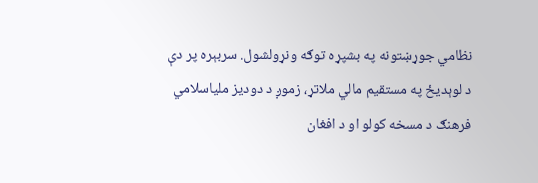نظامي جوړښتونه په بشپړه توګه ونړولشول. سربېره پر دې د لوېدیځ په مستقیم مالي ملاتړ، زموږ د دودیز ملياسلامي فرهنګ د مسخه کولو او د افغان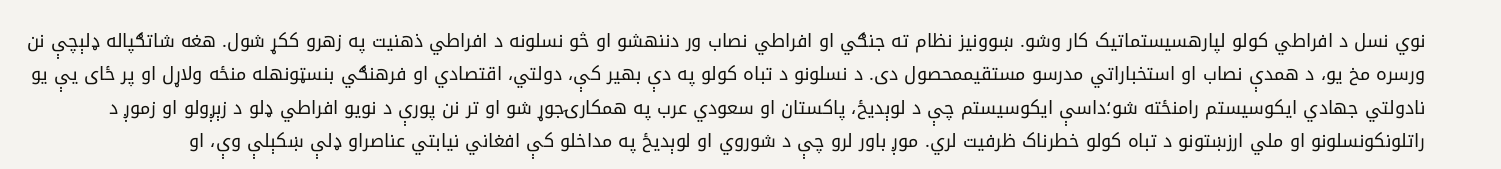نوي نسل د افراطي کولو لپارهسیستماتیک کار وشو. ښوونیز نظام ته جنګي او افراطي نصاب ور دننهشو او څو نسلونه د افراطي ذهنیت په زهرو ککړ شول. هغه شاتګپاله ډلېچې نن ورسره مخ یو، د همدې نصاب او استخباراتي مدرسو مستقیممحصول دی. د نسلونو د تباه کولو په دې بهیر کې، دولتي، اقتصادي او فرهنګي بنسټونهله منځه ولاړل او پر ځای یې یو نادولتي جهادي ایکوسیستم رامنځته شو؛داسې ایکوسیستم چې د لوېدیځ، پاکستان او سعودي عرب په همکارۍجوړ شو او تر نن پورې د نویو افراطي ډلو د زېږولو او زموږ د راتلونکونسلونو او ملي ارزښتونو د تباه کولو خطرناک ظرفیت لري. موږ باور لرو چې د شوروي او لوېدیځ په مداخلو کې افغاني نیابتي عناصراو ډلې ښکېلې وې، او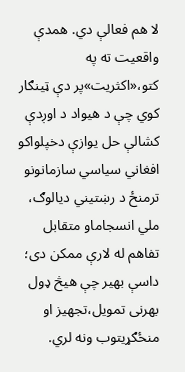لا هم فعالې دي. همدې واقعیت ته په کتو،«اکثریت»پر دې ټینګار کوي چې د هیواد د اوږدې کشالې حل یوازې دخپلواکو افغاني سیاسي سازمانونو ترمنځ د رښتیني دیالوګ، ملي انسجاماو متقابل تفاهم له لارې ممکن دی؛ داسې بهیر چې هیڅ ډول بهرنی تمویل،تجهیز او منځګړیتوب ونه لري.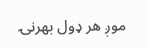موږ هر ډول بهرنۍ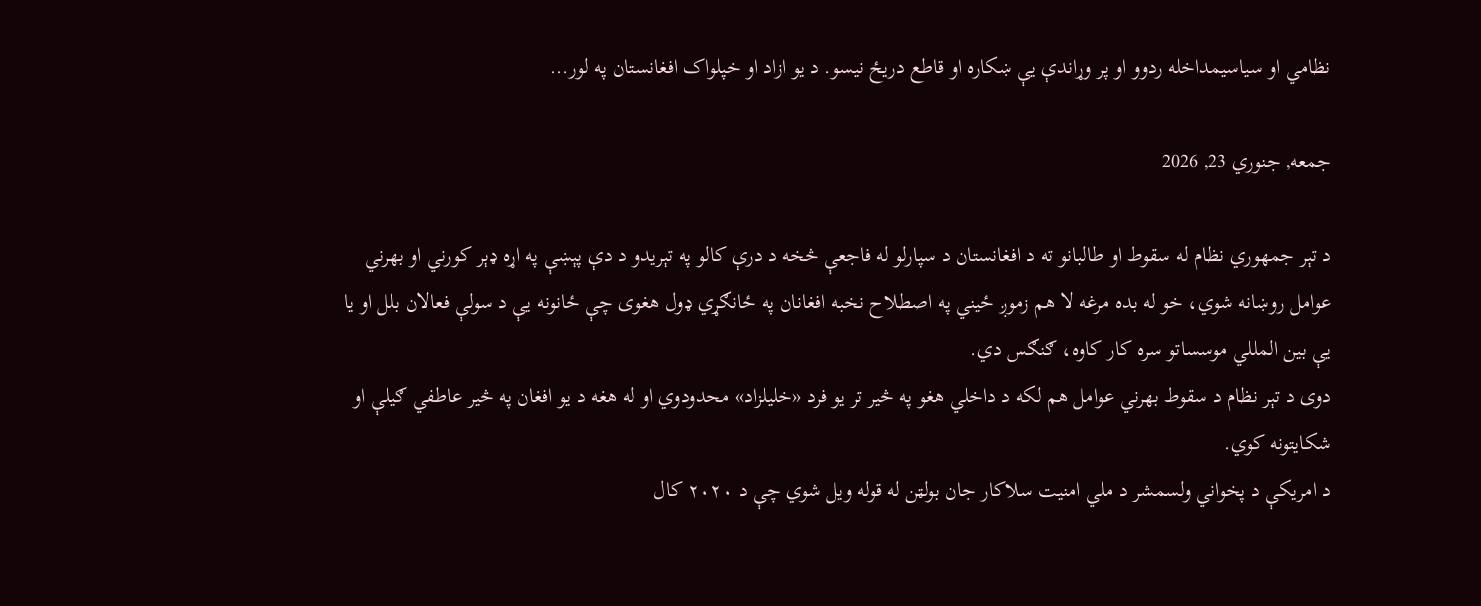نظامي او سیاسيمداخله ردوو او پر وړاندې یې ښکاره او قاطع دریځ نیسو. د یو ازاد او خپلواک افغانستان په لور…

جمعه, جنوري 23, 2026

د تېر جمهوري نظام له سقوط او طالبانو ته د افغانستان د سپارلو له فاجعې څخه د درې کالو په تېریدو د دې پېښې په اړه ډېر کورني او بهرني عوامل روښانه شوي، خو له بده مرغه لا هم زموږ ځیني په اصطلاح نخبه افغانان په ځانګړي ډول هغوی چې ځانونه یې د سولې فعالان بلل او یا یې بین المللي موسساتو سره کار کاوه، ګنګس دي.
دوی د تېر نظام د سقوط بهرني عوامل هم لکه د داخلي هغو په څير تر یو فرد «خلیلزاد» محدودوي او له هغه د یو افغان په څير عاطفي ګیلې او شکایتونه کوي.
د امریکې د پخواني ولسمشر د ملي امنیت سلاکار جان بولټن له قوله ویل شوي چې د ۲۰۲۰ کال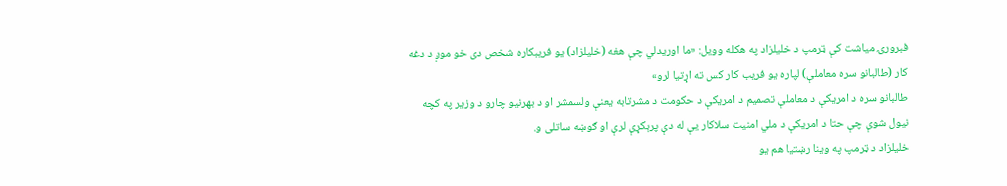فبرورۍ میاشت کې ټرمپ د خلیلزاد په هکله وویل: «ما اوریدلي چې هغه (خلیلزاد) یو فریبکاره شخص دی خو موږ د دغه کار (طالبانو سره معاملې) لپاره یو فریب کار کس ته اړتیا لرو»
طالبانو سره د امریکې د معاملې تصمیم د امریکې د حکومت د مشرتابه یعنې ولسمشر او د بهرنیو چارو د وزیر په کچه نیول شوې چې حتا د امریکې د ملي امنیت سلاکار یې له دې پرېکړې لرې او ګوښه ساتلی و.
خلیلزاد د ټرمپ په وینا رښتیا هم یو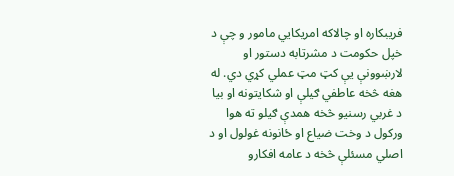فریبکاره او چالاکه امریکايي مامور و چې د خپل حکومت د مشرتابه دستور او لارښوونې یې کټ مټ عملي کړي دي. له هغه څخه عاطفي ګیلې او شکایتونه او بیا د غربي رسنیو څخه همدې ګیلو ته هوا ورکول د وخت ضیاع او ځانونه غولول او د اصلي مسئلې څخه د عامه افکارو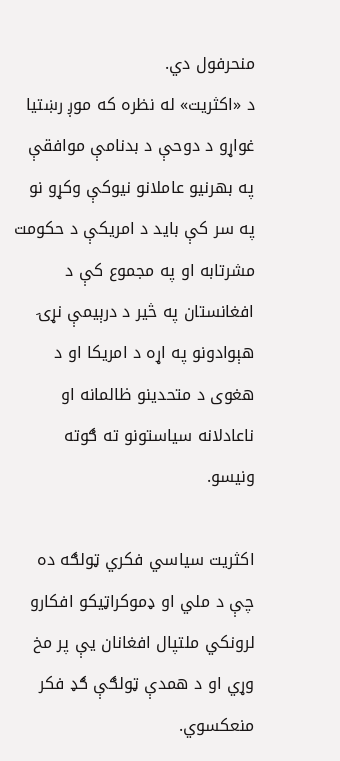منحرفول دي.
د «اکثریت» له نظره که موږ رښتیا غواړو د دوحې د بدنامې موافقې په بهرنیو عاملانو نیوکې وکړو نو په سر کې باید د امریکې د حکومت مشرتابه او په مجموع کې د افغانستان په څير د درېیمې نړۍ هېوادونو په اړه د امریکا او د هغوی د متحدینو ظالمانه او ناعادلانه سیاستونو ته ګوته ونیسو.

اکثریت سیاسي فکري ټولګه ده چې د ملي او ډموکراټیکو افکارو لرونکي ملتپال افغانان یې پر مخ وړي او د همدې ټولګې ګډ فکر منعکسوي.